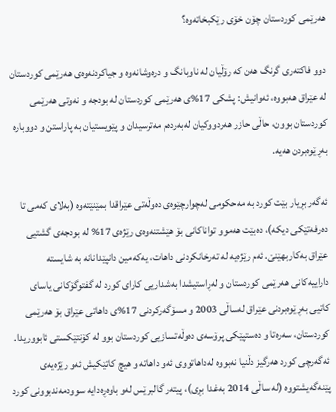هەرێمی كوردستان چۆن خۆی رێكبخاتەوە‌؟

دوو فاكتەری گرنگ هەن كە رۆڵیان لە ناوبانگ و درەوشانەوە و جیاكردنەوەی هەرێمی كوردستان لە عێراق هەبووە، ئەوانیش: پشكی 17%ی هەرێمی كوردستان لە بودجە و نەوتی هەرێمی كوردستان بوون، حاڵی حازر هەردووكیان لەبەردەم مەترسیدان و پێویستیان بە پاراستن و دووبارە بەڕێوەبردن هەیە.

ئەگەر بڕیار بێت كورد بە مەحكومی لەچوارچێوەی دەوڵەتی عێراقدا بمێنێتەوە (بەلای كەمی تا دەرفەتێكی دیكە)، دەبێت هەموو تواناكانی بۆ هێشتنەوەی رێژەی 17% لە بودجەی گشتیی عێراق بەكاربهێنێ. ئەم رێژەیە لە تەرخانكردنی داهات، یەكەمین دانپێدانانە بە شایستە داراییەكانی هەرێمی كوردستان و لەڕاستیشدا بەشداریی كارای كورد لە گفتوگۆكانی یاسای كاتیی بەڕێوەبردنی عێراق لەساڵی 2003 و مسۆگەركردنی 17%ی داهاتی عێراق بۆ هەرێمی كوردستان، سەرەتا و دەستپێكی پرۆسەی دەوڵەتسازیی كوردستان بوو لە كۆنتێكستی ئابووریدا. ئەگەرچی كورد هەرگیز دڵنیا نەبووە لەداهاتووی ئەو داهاتە و هیچ كاتێكیش ئەو رێژەیەی پێنەگەیشتووە (لە ساڵی 2014 بەغدا بڕی)، پیتەر گالبرێس لەو باوەڕەدایە سوودمەندبوونی كورد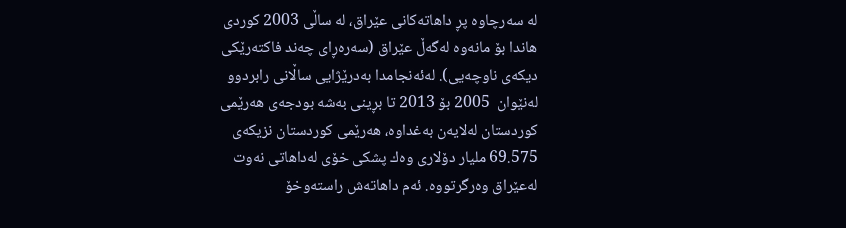لە سەرچاوە پڕ داهاتەكانی عێراق، لە ساڵی 2003 كوردی هاندا بۆ مانەوە لەگەڵ عێراق (سەرەڕای چەند فاكتەرێكی دیكەی ناوچەیی). لەئەنجامدا بەدرێژایی ساڵانی رابردوو لەنێوان  2005 بۆ 2013 تا بڕینی بەشە بودجەی هەرێمی كوردستان لەلایەن بەغداوە، هەرێمی كوردستان نزیكەی 69.575 ملیار دۆلاری وەك پشكی خۆی لەداهاتی نەوت لەعێراق وەرگرتووە. ئەم داهاتەش راستەوخۆ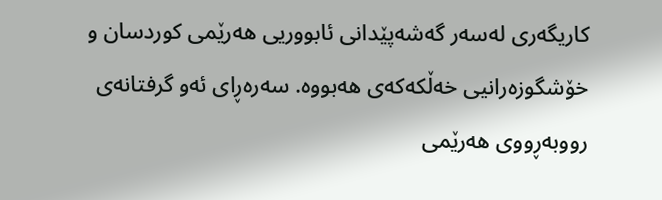كاریگەری لەسەر گەشەپێدانی ئابووریی هەرێمی كوردسان و خۆشگوزەرانیی خەڵكەكەی هەبووە. سەرەڕای ئەو گرفتانەی رووبەڕووی هەرێمی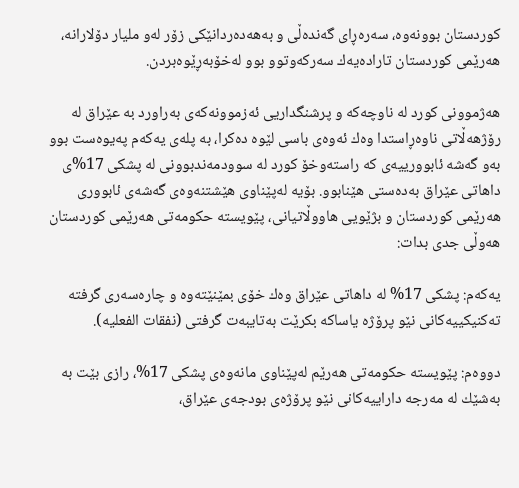كوردستان بوونەوە، سەرەڕای گەندەڵی و بەهەدەردانێكی زۆر لەو ملیار دۆلارانە‌، هەرێمی كوردستان تارادەیەك سەركەوتوو بوو لەخۆبەڕێوەبردن.

هەژموونی كورد لە ناوچەكە و پرشنگداریی ئەزموونەكەی بەراورد بە عێراق لە‌ رۆژهەڵاتی ناوەڕاستدا وەك ئەوەی باسی لێوە دەكرا، بە پلەی یەكەم پەیوەست بوو بەو گەشە ئابوورییەی كە راستەوخۆ كورد لە سوودمەندبوونی لە پشكی 17%ی داهاتی عێراق بەدەستی هێنابوو. بۆیە لەپێناوی هێشتنەوەی گەشەی ئابووری هەرێمی كوردستان و بژێویی هاووڵاتیانی، پێویستە حكومەتی هەرێمی كوردستان هەوڵی جدی بدات:

یەكەم: پشكی 17% لە داهاتی عێراق وەك خۆی بمێنێتەوە و چارەسەری گرفتە تەكنیكییەكانی نێو پرۆژە یاساكە بكرێت بەتایبەت گرفتی (نفقات الفعلیە).

دووەم: پێویستە حكومەتی هەرێم لەپێناوی مانەوەی پشكی 17%، رازی بێت بە بەشێك لە مەرجە داراییەكانی نێو پرۆژەی بودجەی عێراق،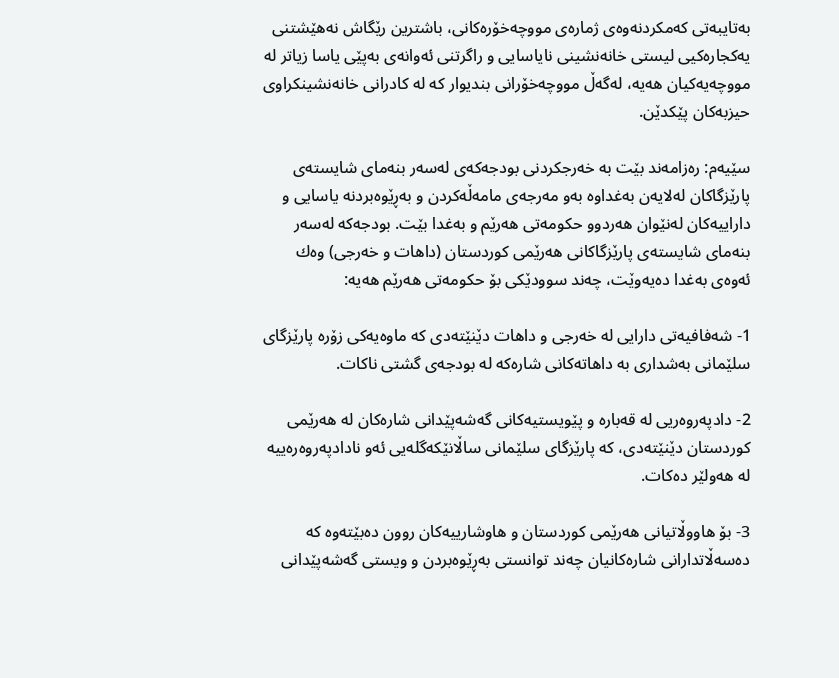بەتایبەتی كەمكردنەوەی ژمارەی مووچەخۆرەكانی، باشترین رێگاش نەهێشتنی یەكجارەكیی لیستی خانەنشینی نایاسایی و راگرتنی ئەوانەی بەپێی یاسا زیاتر لە مووچەیەكیان هەیە، لەگەڵ مووچەخۆرانی بندیوار كە لە كادرانی خانەنشینكراوی حیزبەكان پێكدێن.

سێیەم: رەزامەند بێت بە خەرجكردنی بودجەكەی لەسەر بنەمای شایستەی پارێزگاكان لەلایەن بەغداوە بەو مەرجەی مامەڵەكردن و بەڕێوەبردنە ‌یاسایی و داراییەكان لەنێوان هەردوو حكومەتی هەرێم و بەغدا بێت. بودجەكە لەسەر بنەمای شایستەی پارێزگاكانی هەرێمی كوردستان (داهات و خەرجی) وەك ئەوەی بەغدا‌ دەیەوێت، چەند سوودێكی بۆ حكومەتی هەرێم هەیە:

1- شەفافیەتی دارایی لە خەرجی و داهات دێنێتەدی كە ماوەیەكی زۆرە پارێزگای سلێمانی بەشداری بە داهاتەكانی شارەكە لە بودجەی گشتی ناكات.

2- دادپەروەریی لە قەبارە و پێویستیەكانی گەشەپێدانی شارەكان لە هەرێمی كوردستان دێنێتەدی، كە پارێزگای سلێمانی ساڵانێكەگلەیی ئەو نادادپەروەرەییە لە هەولێر دەكات.

3- بۆ هاووڵاتیانی هەرێمی كوردستان و هاوشارییەكان روون دەبێتەوە كە دەسەڵاتدارانی شارەكانیان چەند توانستی بەڕێوەبردن و ویستی گەشەپێدانی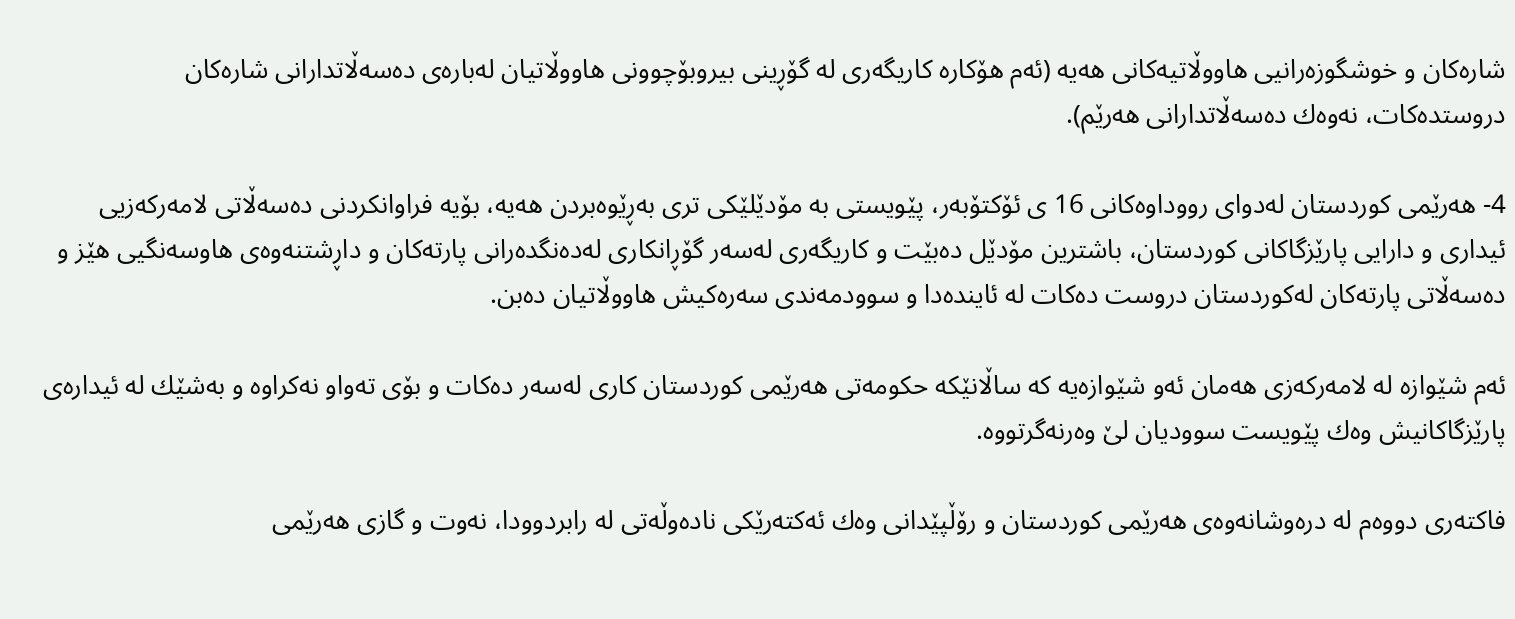شارەكان و خوشگوزەرانیی هاووڵاتیەكانی هەیە‌ (ئەم هۆكارە كاریگەری لە گۆڕینی بیروبۆچوونی هاووڵاتیان لەبارەی دەسەڵاتدارانی شارەكان دروستدەكات، نەوەك دەسەڵاتدارانی هەرێم).

4- هەرێمی كوردستان لەدوای رووداوەكانی 16 ی ئۆكتۆبەر، پێویستی بە مۆدێلێكی تری بەڕێوەبردن هەیە، بۆیە فراوانكردنی دەسەڵاتی لامەركەزیی ئیداری و دارایی پارێزگاكانی كوردستان، باشترین مۆدێل دەبێت و كاریگەری لەسەر گۆڕانكاری لەدەنگدەرانی پارتەكان و داڕشتنەوەی هاوسەنگیی هێز و دەسەڵاتی پارتەكان لەكوردستان دروست دەكات لە ئایندەدا و سوودمەندی سەرەكیش هاووڵاتیان دەبن.

ئەم شێوازە لە لامەركەزی هەمان ئەو شێوازەیە كە ساڵانێكە حكومەتی هەرێمی كوردستان كاری لەسەر دەكات و بۆی تەواو نەكراوە و بەشێك لە ئیدارەی پارێزگاكانیش وەك پێویست سوودیان لێ وەرنەگرتووە.

فاكتەری دووەم لە درەوشانەوەی هەرێمی كوردستان و رۆڵپێدانی وەك ئەكتەرێكی نادەوڵەتی لە رابردوودا، نەوت و گازی هەرێمی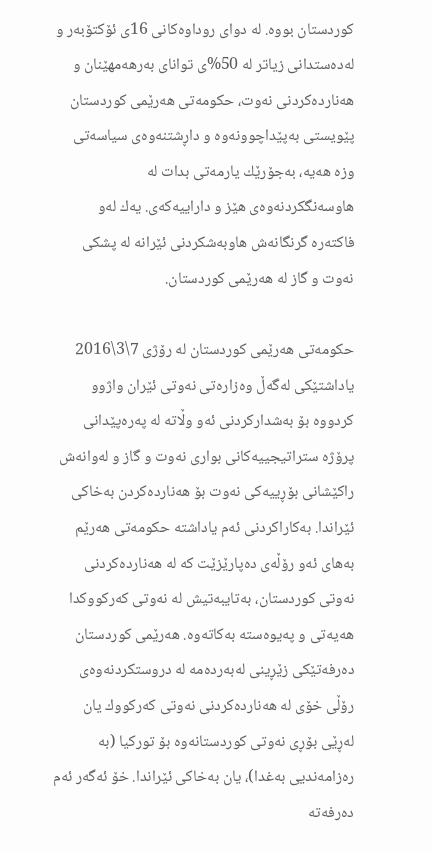كوردستان بووە. لە دوای روداوەكانی 16ی ئۆكتۆبەر و لەدەستدانی زیاتر لە 50%ی توانای بەرهەمهێنان و هەناردەكردنی نەوت، حكومەتی هەرێمی كوردستان پێویستی بەپێداچوونەوە و داڕشتنەوەی سیاسەتی وزە هەیە، بەجۆرێك یارمەتی بدات لە هاوسەنگكردنەوەی هێز و داراییەكەی. یەك لەو فاكتەرە گرنگانەش هاوبەشكردنی ئێرانە لە پشكی نەوت و گاز لە هەرێمی كوردستان.

حكومەتی هەرێمی كوردستان لە رۆژی 7\3\2016 یاداشتێكی لەگەڵ وەزارەتی نەوتی ئێران واژوو كردووە‌ بۆ بەشداركردنی ئەو وڵاتە لە پەرەپێدانی پرۆژە ستراتیجییەكا‌نی بواری نەوت و گاز و لەوانەش راكێشانی بۆڕییەكی نەوت بۆ هەناردەكردن بەخاكی ئێراندا. بەكاراكردنی ئەم یاداشتە حكومەتی هەرێم بەهای ئەو رۆڵەی دەپارێزێت كە لە هەناردەكردنی نەوتی كوردستان، بەتایبەتیش لە نەوتی كەركووكدا هەیەتی و پەیوەستە بەكاتەوە. هەرێمی كوردستان دەرفەتێكی زێڕینی لەبەردەمە لە دروستكردنەوەی رۆڵی خۆی لە هەناردەكردنی نەوتی كەركووك یان لەڕێی بۆڕی نەوتی كوردستانەوە بۆ توركیا (بە رەزامەندیی بەغدا‌)، یان بەخاكی ئێراندا. خۆ ئەگەر ئەم دەرفەتە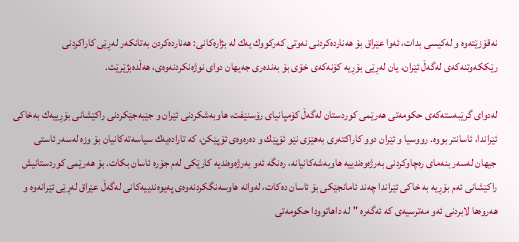نەقۆزێتەوە و لەكیسی بدات، ئەوا عێراق بۆ هەناردەكردنی نەوتی كەركووك یەك لە بژارەكانی: هەناردەكردن بەتانكەر لەڕێی كاراكردنی رێككەوتنەكەی لەگەڵ ئێران، یان لەڕێی بۆڕیە كۆنەكەی خۆی بۆ بەندەری جەیهان دوای نوژەنكردنەوەی، هەڵدەبژێرێت.

لەدوای گرێبەستەكەی حكومەتی هەرێمی كوردستان لەگەڵ كۆمپانیای رۆسنێفت، هاوبەشكردنی ئێران و جێبەجێكردنی راكێشانی بۆڕییەك بەخاكی ئێراندا، ئاسانتر بووە. رووسیا و ئێران دوو كاراكتەری بەهێزی نێو ئۆپێك و دەرەوەی ئۆپێكن، كە تارادەیەك سیاسەتەكانیان بۆ وزە لەسەر ئاستی جیهان لەسەر بنەمای رەچاوكردنی بەرژەوەندییە هاوبەشەكانیانە، رەنگە ئەو بەرژەوەندیە كارێكی لەم جۆرە ئاسان بكات. بۆ هەرێمی كوردستانیش راكێشانی ئەم بۆڕیە بە خاكی ئێراندا چەند ئامانجێكی بۆ ئاسان دەكات، لەوانە هاوسەنگكردنەوەی پەیوەندییەكانی لەگەڵ عێراق لەڕێی ئێرانەوە و هەروەها لابردنی ئەو مەترسیەی كە ئەگەرە "لە داهاتوودا حكومەتی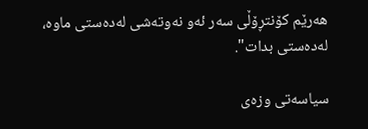هەرێم كۆنتڕۆڵی سەر ئەو نەوتەشی لەدەستی ماوە، لەدەستی بدات".

سیاسەتی وزەی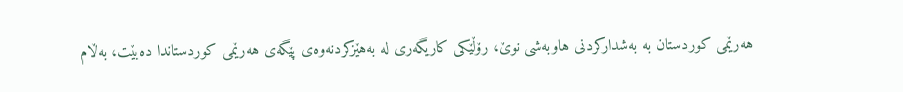هەرێمی كوردستان بە بەشداركردنی هاوبەشی نوێ، رۆڵێكی كاریگەری لە بەهێزكردنەوەی پێگەی هەرێمی كوردستاندا دەبێت، بەڵام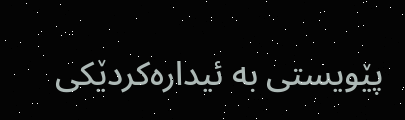پێویستی بە ئیدارەكردێكی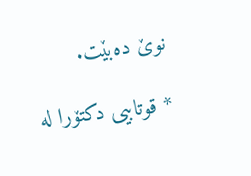نوێ دە‌بێت.

* قوتابیی دكتۆرا لە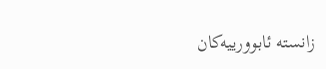زانستە ئابوورییەكان